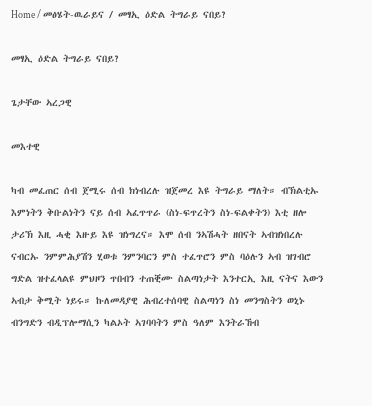Home / መፅሄት-ዉራይና / መፃኢ ዕድል ትግራይ ናበይ?

መፃኢ ዕድል ትግራይ ናበይ?

ጌታቸው ኣረጋዊ

መእተዊ

ካብ መፈጠር ሰብ ጀሚሩ ሰብ ክነብረሉ ዝጀመረ እዩ ትግራይ ማለት። ብኽልቲኡ እምነትን ቅቡልነትን ናይ ሰብ ኣፈጥጥራ (ስነ-ፍጥረትን ስነ-ፍልቀትን) እቲ ዘሎ ታሪኽ እዚ ሓቂ እዙይ እዩ ዝነግረና። እሞ ሰብ ንኣሽሓት ዘበናት ኣብዝነበረሉ ናብርኡ ንምምሕያሽን ሂወቱ ንምንባርን ምስ ተፈጥሮን ምስ ባዕሉን ኣብ ዝገብሮ ግድል ዝተፈላልዩ ምህዞን ጥበብን ተጠቒሙ ስልጣነታት እንተርኢ እዚ ናትና እውን ኣብታ ቅሚት ነይሩ። ኩለመዳያዊ ሕብረተሰባዊ ስልጣነን ስነ መንግስትን ወኒኑ ብንግድን ብዲፕሎማሲን ካልኦት ኣገባባትን ምስ ዓለም እንትራኸብ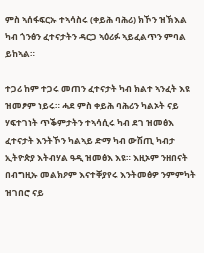ምስ ኣሰፋፍርኡ ተኣሳስሩ (ቀይሕ ባሕሪ) ክኾን ዝኽእል ካብ ጎንፅን ፈተናታትን ዳርጋ ኣዕሪፉ ኣይፈልጥን ምባል ይከኣል።

ተጋሪ ከም ተጋሩ መጠን ፈተናታት ካብ ክልተ ኣንፈት እዩ ዝመፆም ነይሩ። ሓደ ምስ ቀይሕ ባሕሪን ካልኦት ናይ ሃፍተገነት ጥቕምታትን ተኣሳሲሩ ካብ ደገ ዝመፅእ ፈተናታት እንትኾን ካልኣይ ድማ ካብ ውሽጢ ካብታ ኢትዮጵያ እትብሃል ዓዲ ዝመፅእ እዩ። እዚኦም ንዘበናት በብግዚኡ መልክዖም እናተቐያየሩ እንትመፅዎ ንምምካት ዝገበሮ ናይ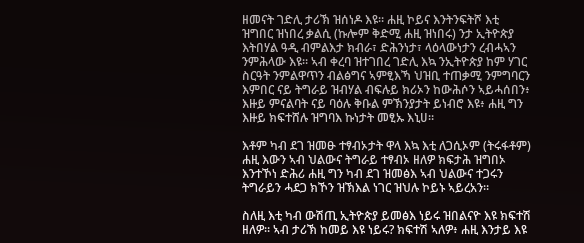ዘመናት ገድሊ ታሪኽ ዝሰነዶ እዩ። ሐዚ ኮይና እንትንፍትሾ እቲ ዝግበር ዝነበረ ቃልሲ (ኩሎም ቅድሚ ሐዚ ዝነበሩ) ንታ ኢትዮጵያ እትበሃል ዓዲ ብምልእታ ክብራ፣ ድሕንነታ፣ ላዕላውነታን ረብሓኣን ንምሕላው እዩ። ኣብ ቀረባ ዝተገበረ ገድሊ እኳ ንኢትዮጵያ ከም ሃገር ስርዓት ንምልዋጥን ብልፅግና ኣምፂእኻ ህዝቢ ተጠቃሚ ንምግባርን እምበር ናይ ትግራይ ዝብሃል ብፍሉይ ክሪኦን ከውሕሶን ኣይሓሰበን፥ እዙይ ምናልባት ናይ ባዕሉ ቅቡል ምኽንያታት ይነብሮ እዩ፥ ሐዚ ግን እዙይ ክፍተሸሉ ዝግባእ ኩነታት መፂኡ እኒሀ።

እቶም ካብ ደገ ዝመፁ ተፃብኦታት ዋላ እኳ እቲ ለጋሲኦም (ትሩፋቶም) ሐዚ እውን ኣብ ህልውና ትግራይ ተፃብኦ ዘለዎ ክፍታሕ ዝግበኦ እንተኾነ ድሕሪ ሐዚ ግን ካብ ደገ ዝመፅእ ኣብ ህልውና ተጋሩን ትግራይን ሓደጋ ክኾን ዝኽእል ነገር ዝህሉ ኮይኑ ኣይረአን።

ስለዚ እቲ ካብ ውሽጢ ኢትዮጵያ ይመፅእ ነይሩ ዝበልናዮ እዩ ክፍተሽ ዘለዎ። ኣብ ታሪኽ ከመይ እዩ ነይሩ? ክፍተሽ ኣለዎ፥ ሐዚ እንታይ እዩ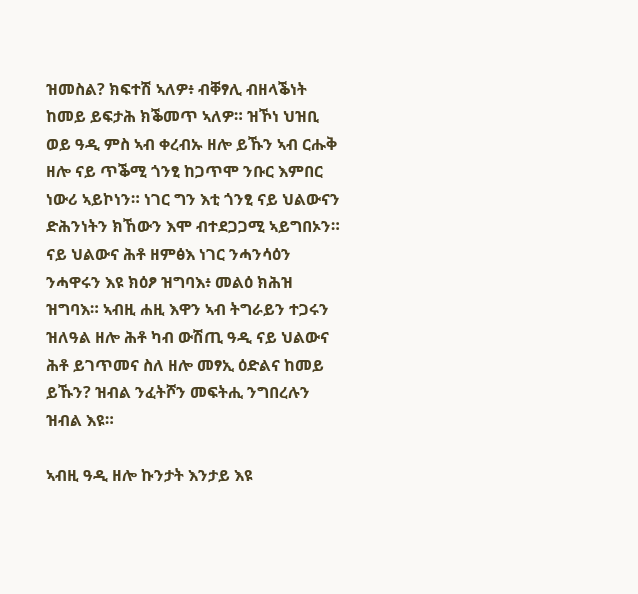ዝመስል? ክፍተሽ ኣለዎ፥ ብቐፃሊ ብዘላቕነት ከመይ ይፍታሕ ክቕመጥ ኣለዎ። ዝኾነ ህዝቢ ወይ ዓዲ ምስ ኣብ ቀረብኡ ዘሎ ይኹን ኣብ ርሑቅ ዘሎ ናይ ጥቕሚ ጎንፂ ከጋጥሞ ንቡር እምበር ነውሪ ኣይኮነን። ነገር ግን እቲ ጎንፂ ናይ ህልውናን ድሕንነትን ክኸውን እሞ ብተደጋጋሚ ኣይግበኦን። ናይ ህልውና ሕቶ ዘምፅእ ነገር ንሓንሳዕን ንሓዋሩን እዩ ክዕፆ ዝግባእ፥ መልዕ ክሕዝ ዝግባእ። ኣብዚ ሐዚ እዋን ኣብ ትግራይን ተጋሩን ዝለዓል ዘሎ ሕቶ ካብ ውሽጢ ዓዲ ናይ ህልውና ሕቶ ይገጥመና ስለ ዘሎ መፃኢ ዕድልና ከመይ ይኹን? ዝብል ንፈትሾን መፍትሒ ንግበረሉን ዝብል እዩ።

ኣብዚ ዓዲ ዘሎ ኩንታት እንታይ እዩ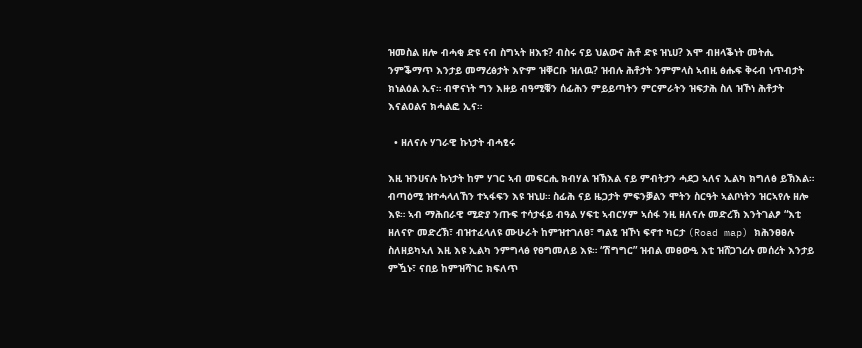ዝመስል ዘሎ ብሓቂ ድዩ ናብ ስግኣት ዘእቱ? ብስሩ ናይ ህልውና ሕቶ ድዩ ዝኒሀ? እሞ ብዘላቕነት መትሒ ንምቕማጥ እንታይ መማረፅታት እዮም ዝቐርቡ ዝለዉ? ዝብሉ ሕቶታት ንምምላስ ኣብዚ ፅሑፍ ቅሩብ ነጥብታት ክነልዕል ኢና። ብዋናነት ግን እዙይ ብዓሚቑን ሰፊሕን ምይይጣትን ምርምራትን ዝፍታሕ ስለ ዝኾነ ሕቶታት እናልዐልና ክሓልፎ ኢና።

  • ዘለናሉ ሃገራዊ ኩነታት ብሓፂሩ

እዚ ዝንሀናሉ ኩነታት ከም ሃገር ኣብ መፍርሒ ክብሃል ዝኽእል ናይ ምብትታን ሓደጋ ኣለና ኢልካ ክግለፅ ይኽእል። ብጣዕሚ ዝተሓላለኸን ተኣፋፍን እዩ ዝኒሀ። ስፊሕ ናይ ዜጋታት ምፍንቓልን ሞትን ስርዓት ኣልቦነትን ዝርኣየሉ ዘሎ እዩ። ኣብ ማሕበራዊ ሚድያ ንጡፍ ተሳታፋይ ብዓል ሃፍቲ ኣብርሃም ኣሰፋ ንዚ ዘለናሉ መድረኽ እንትገልፆ “እቲ ዘለናዮ መድረኽ፣ ብዝተፈላለዩ ሙሁራት ከምዝተገለፀ፣ ግልፂ ዝኾነ ፍኖተ ካርታ (Road map) ክሕንፀፀሉ ስለዘይካኣለ እዚ እዩ ኢልካ ንምግላፅ የፀግመለይ እዩ። “ሽግግር” ዝብል መፀውዒ እቲ ዝሸጋገረሉ መሰረት እንታይ ምዃኑ፣ ናበይ ከምዝሻገር ክፍለጥ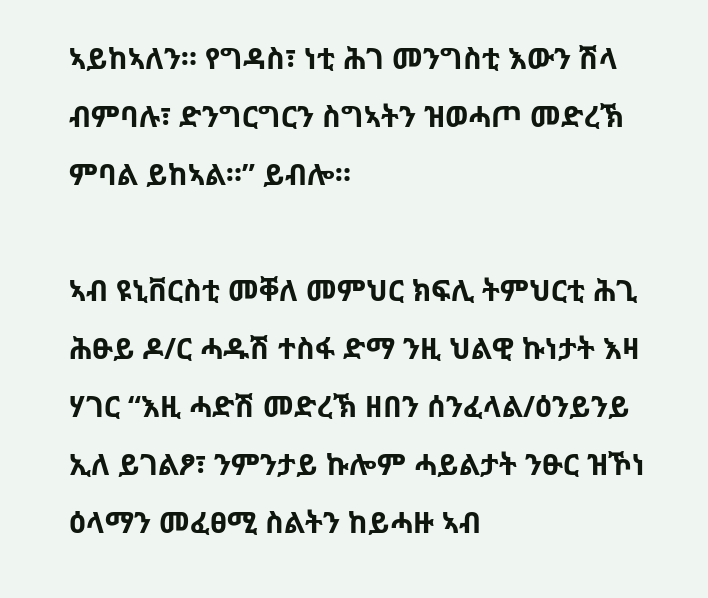ኣይከኣለን። የግዳስ፣ ነቲ ሕገ መንግስቲ እውን ሽላ ብምባሉ፣ ድንግርግርን ስግኣትን ዝወሓጦ መድረኽ ምባል ይከኣል።” ይብሎ።

ኣብ ዩኒቨርስቲ መቐለ መምህር ክፍሊ ትምህርቲ ሕጊ ሕፁይ ዶ/ር ሓዱሽ ተስፋ ድማ ንዚ ህልዊ ኩነታት እዛ ሃገር “እዚ ሓድሽ መድረኽ ዘበን ሰንፈላል/ዕንይንይ ኢለ ይገልፆ፣ ንምንታይ ኩሎም ሓይልታት ንፁር ዝኾነ ዕላማን መፈፀሚ ስልትን ከይሓዙ ኣብ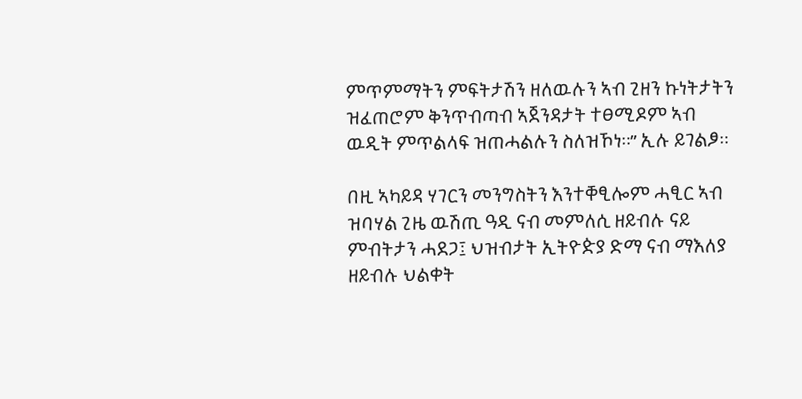ምጥምማትን ምፍትታሽን ዘለዉሉን ኣብ ጊዘን ኩነትታትን ዝፈጠሮም ቅንጥብጣብ ኣጀንዳታት ተፀሚዶም ኣብ ዉዲት ምጥልላፍ ዝጠሓልሉን ስለዝኾነ።” ኢሉ ይገልፆ።

በዚ ኣካይዳ ሃገርን መንግስትን እንተቐፂሎም ሓፂር ኣብ ዝባሃል ጊዜ ዉሽጢ ዓዲ ናብ መምለሲ ዘይብሉ ናይ ምብትታን ሓደጋ፤ ህዝብታት ኢትዮዽያ ድማ ናብ ማእለያ ዘይብሉ ህልቀት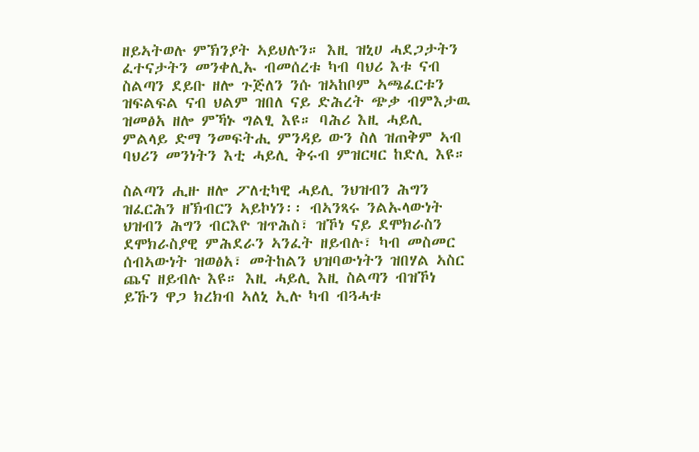ዘይኣትወሉ ምኽንያት ኣይህሉን። እዚ ዝኒሀ ሓደጋታትን ፈተናታትን መንቀሊኡ ብመሰረቱ ካብ ባህሪ እቱ ናብ ስልጣን ደይቡ ዘሎ ጉጅለን ንሱ ዝኣከቦም ኣጫፈርቱን ዝፍልፍል ናብ ህልም ዝበለ ናይ ድሕረት ጭቃ ብምእታዉ ዝመፅአ ዘሎ ምኻኑ ግልፂ እዩ። ባሕሪ እዚ ሓይሊ ምልላይ ድማ ንመፍትሒ ምንዳይ ውን ስለ ዝጠቅም ኣብ ባህሪን መንነትን እቲ ሓይሊ ቅሩብ ምዝርዛር ከድሊ እዩ።

ስልጣን ሒዙ ዘሎ ፖለቲካዊ ሓይሊ ንህዝብን ሕግን ዝፈርሕን ዘኽብርን ኣይኮነን፡፡ ብኣንጻሩ ንልኡላውነት ህዝብን ሕግን ብርእዮ ዝጥሕስ፣ ዝኾነ ናይ ደሞክራስን ደሞክራስያዊ ምሕደራን ኣንፈት ዘይብሉ፣ ካብ መስመር ሰብኣውነት ዝወፅአ፣ መትከልን ህዝባውነትን ዝበሃል ኣስር ጨና ዘይብሉ እዩ። እዚ ሓይሊ እዚ ስልጣን ብዝኾነ ይኹን ዋጋ ክረክብ ኣለኒ ኢሉ ካብ ብጓሓቱ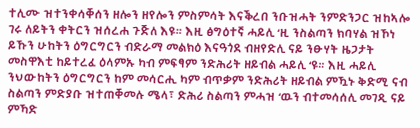ተሊሙ ዝተንቀሳቐሰን ዘሎን ዘየሎን ምስምሳት እናቕረበ ንቡዝሓት ንምድንጋር ዝከኣሎ ገሩ ለይትን ቀትርን ዝሰረሐ ጉጅለ እዩ። እዚ ፅግዕተኛ ሓይሊ ‘ዚ ንስልጣን ክባሃል ዝኾነ ይኹን ሁከትን ዕግርግርን ብድራማ መልክዕ እናዓጎደ ብዘየድሊ ናይ ንፁሃት ዜጋታት መስዋእቲ ከይተረፈ ዕላምኡ ካብ ምፍፃም ንድሕሪት ዘይብል ሓይሊ ‘ዩ። እዚ ሓይሊ ንህውከትን ዕግርግርን ከም መሳርሒ ካም ብጥቃም ንድሕሪት ዘይብል ምዃኑ ቅድሚ ናብ ስልጣን ምድያቡ ዝተጠቐመሉ ሜላ፣ ድሕሪ ስልጣን ምሓዝ ‘ዉን ብተመሳሰሊ መገዲ ናይ ምኻድ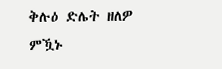ቅሉዕ ድሌት ዘለዎ ምዃኑ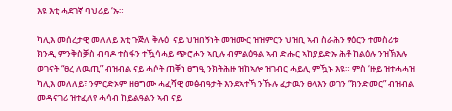እዩ እቲ ሓደገኛ ባህሪይ ‘ኡ።

ካሊእ መሰረታዊ መለለይ እቲ ጉጅለ ቅሉዕ  ናይ ህዝበኝነት መዝሙር ዝዝምርን ህዝቢ ኣብ ስራሕን ፃዕርን ተመስሪቱ ክንዲ ምንቅስቓስ ብባዶ ተስፋን ተዃሳሓይ ጭሮሖን ኣቢሉ ብምልዕዓል ኣብ ድሑር ኣከያይድኡ ሕቶ ከልዕሉ ንዝኽእሉ ወገናት “ፀረ ለዉጢ” ብዝብል ናይ ሓሶት ጠቐነ ፀግዒ ንክትሕዙ ዝከኣሎ ዝገብር ሓይሊ ምዃኑ እዩ። ምስ ‘ዙይ ዝተሓሓዝ ካሊእ መለለይ፣ ንምርድኦም ዘፀግሙ ሓፈሻዊ መፅብዓታት እንደኣተኻ ንኹሉ ፈታዉን ፀላእን ወገን “ክንድመር” ብዝብል መዳናገሪ ዝተፈለየ ሓሳብ ከይልዓልን ኣብ ናይ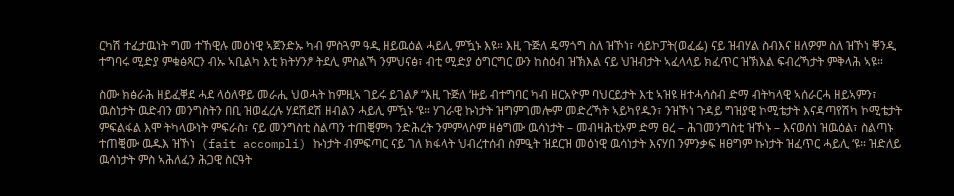ርካሽ ተፈታዉነት ግመ ተኸዊሉ መዕነዊ ኣጀንድኡ ካብ ምስጓም ዓዲ ዘይዉዕል ሓይሊ ምዃኑ እዩ። እዚ ጉጅለ ዴማጎግ ስለ ዝኾነ፣ ሳይኮፓት(ወፈፌ) ናይ ዝብሃል ስብእና ዘለዎም ስለ ዝኾነ ቐንዲ ተግባሩ ሚድያ ምቁፅጻርን ብኡ ኣቢልካ እቲ ክትሃንፆ ትደሊ ምስልኻ ንምህናፅ፣ ብቲ ሚድያ ዕግርግር ውን ከስዕብ ዝኽእል ናይ ህዝብታት ኣፈላላይ ክፈጥር ዝኽእል ፍብረኻታት ምቅላሕ ኣዩ።

ስሙ ክፅራሕ ዘይፈቐደ ሓደ ላዕለዋይ መራሒ ህወሓት ከምዚኣ ገይሩ ይገልፆ “እዚ ጉጅለ ‘ዙይ ብተግባር ካብ ዘርአዮም ባህርይታት እቲ ኣዝዩ ዘተሓሳስብ ድማ ብትካላዊ ኣሰራርሓ ዘይኣምን፣ ዉስነታት ዉድብን መንግስትን በቢ ዝወፈረሉ ሃደሽደሽ ዘብልን ሓይሊ ምዃኑ ‘ዩ። ሃገራዊ ኩነታት ዝግምገመሎም መድረኻት ኣይካየዱን፣ ንዝኾነ ጉዳይ ግዝያዊ ኮሚቴታት እናዳጣየሽካ ኮሚቴታት ምፍልፋል እሞ ትካላውነት ምፍራስ፣ ናይ መንግስቲ ስልጣን ተጠቒምካ ንድሕረት ንምምላሶም ዘፅግሙ ዉሳነታት – መብዛሕቲኦም ድማ ፀረ – ሕገመንግስቲ ዝኾኑ – እናወሰነ ዝዉዕል፣ ስልጣኑ ተጠቒሙ ዉዱእ ዝኾነ  (fait accompli) ኩነታት ብምፍጣር ናይ ገለ ክፋላት ህብረተሰብ ስምዒት ዝደርዝ መዕነዊ ዉሳነታት እናሃበ ንምንቃፍ ዘፀግም ኩነታት ዝፈጥር ሓይሊ ‘ዩ። ዝድለይ ዉሳነታት ምስ ኣሕለፈን ሕጋዊ ስርዓት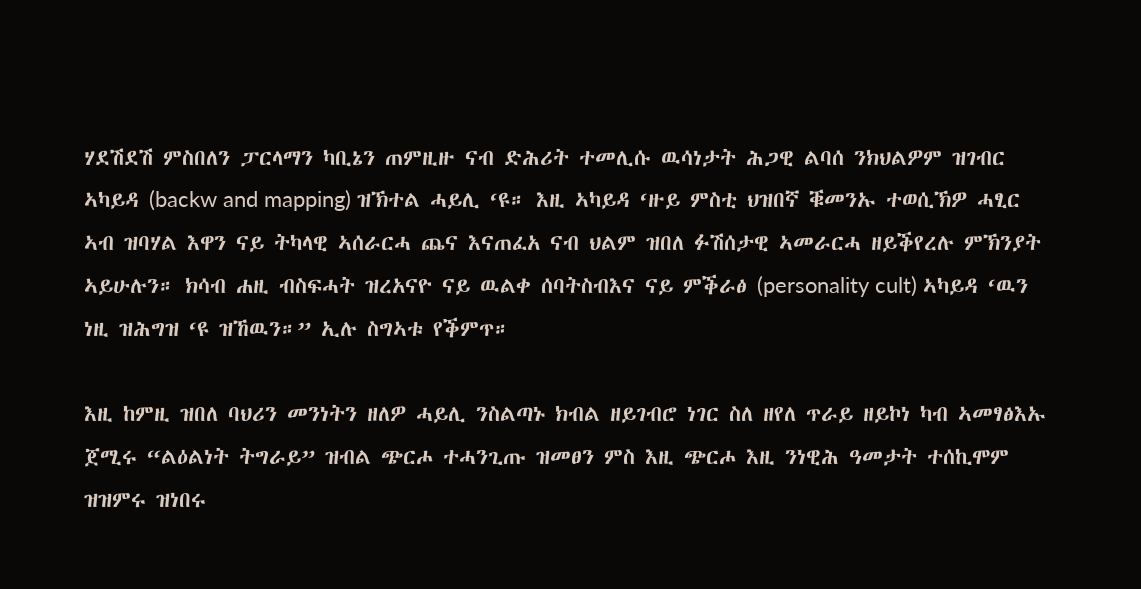ሃደሽደሽ ምስበለን ፓርላማን ካቢኔን ጠምዚዙ ናብ ድሕሪት ተመሊሱ ዉሳነታት ሕጋዊ ልባሰ ንክህልዎም ዝገብር ኣካይዳ (backw and mapping) ዝኽተል ሓይሊ ‘ዩ። እዚ ኣካይዳ ‘ዙይ ምስቲ ህዝበኛ ቑመንኡ ተወሲኽዎ ሓፂር ኣብ ዝባሃል እዋን ናይ ትካላዊ ኣሰራርሓ ጨና እናጠፈአ ናብ ህልም ዝበለ ፉሽሰታዊ ኣመራርሓ ዘይቕየረሉ ምኽንያት ኣይሁሉን። ክሳብ ሐዚ ብስፍሓት ዝረአናዮ ናይ ዉልቀ ሰባትስብእና ናይ ምቕራፅ (personality cult) ኣካይዳ ‘ዉን ነዚ ዝሕግዝ ‘ዩ ዝኸዉን።” ኢሉ ስግኣቱ የቕምጥ።

እዚ ከምዚ ዝበለ ባህሪን መንነትን ዘለዎ ሓይሊ ንስልጣኑ ክብል ዘይገብሮ ነገር ስለ ዘየለ ጥራይ ዘይኮነ ካብ ኣመፃፅእኡ ጀሚሩ “ልዕልነት ትግራይ” ዝብል ጭርሖ ተሓንጊጡ ዝመፀን ምስ እዚ ጭርሖ እዚ ንነዊሕ ዓመታት ተሰኪሞም ዝዝምሩ ዝነበሩ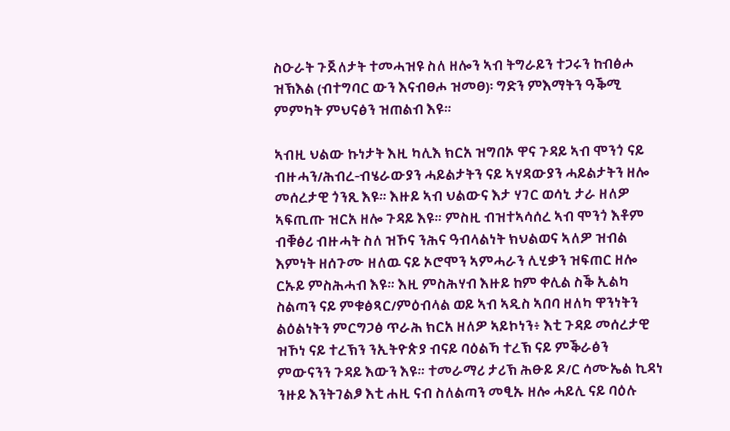ስዑራት ጉጀለታት ተመሓዝዩ ስለ ዘሎን ኣብ ትግራይን ተጋሩን ከብፅሖ ዝኽእል (ብተግባር ውን እናብፀሖ ዝመፀ)፡ ግድን ምእማትን ዓቕሚ ምምካት ምህናፅን ዝጠልብ እዩ።

ኣብዚ ህልው ኩነታት እዚ ካሊእ ክርአ ዝግበኦ ዋና ጉዳይ ኣብ ሞንጎ ናይ ብዙሓን/ሕብረ-ብሄራውያን ሓይልታትን ናይ ኣሃዳውያን ሓይልታትን ዘሎ መሰረታዊ ጎንጺ እዩ። እዙይ ኣብ ህልውና እታ ሃገር ወሳኒ ታራ ዘለዎ ኣፍጢጡ ዝርአ ዘሎ ጉዳይ እዩ። ምስዚ ብዝተኣሳሰረ ኣብ ሞንጎ እቶም ብቑፅሪ ብዙሓት ስለ ዝኾና ንሕና ዓብላልነት ክህልወና ኣለዎ ዝብል እምነት ዘሰጉሙ ዘለዉ ናይ ኦሮሞን ኣምሓራን ሊሂቃን ዝፍጠር ዘሎ ርኡይ ምስሕሓብ እዩ። እዚ ምስሕሃብ እዙይ ከም ቀሊል ስቕ ኢልካ ስልጣን ናይ ምቁፅጻር/ምዕብላል ወይ ኣብ ኣዲስ ኣበባ ዘለካ ዋንነትን ልዕልነትን ምርግጋፅ ጥራሕ ክርአ ዘለዎ ኣይኮነን፥ እቲ ጉዳይ መሰረታዊ ዝኾነ ናይ ተረኽን ንኢትዮጵያ ብናይ ባዕልኻ ተረኽ ናይ ምቕራፅን ምውናንን ጉዳይ እውን እዩ። ተመራማሪ ታሪኽ ሕፁይ ዶ/ር ሳሙኤል ኪዳነ ንዙይ እንትገልፆ እቲ ሐዚ ናብ ስለልጣን መፂኡ ዘሎ ሓይሊ ናይ ባዕሉ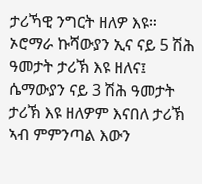ታሪኻዊ ንግርት ዘለዎ እዩ። ኦሮማራ ኩሻውያን ኢና ናይ 5 ሽሕ ዓመታት ታሪኽ እዩ ዘለና፤ ሴማውያን ናይ 3 ሽሕ ዓመታት ታሪኽ እዩ ዘለዎም እናበለ ታሪኽ ኣብ ምምንጣል እውን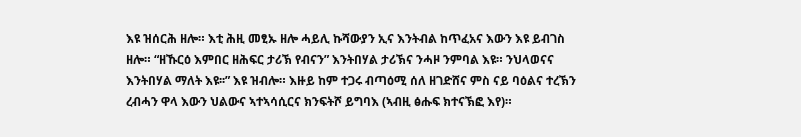እዩ ዝሰርሕ ዘሎ። እቲ ሕዚ መፂኡ ዘሎ ሓይሊ ኩሻውያን ኢና እንትብል ከጥፈአና እውን እዩ ይብገስ ዘሎ። “ዘኹርዕ እምበር ዘሕፍር ታሪኽ የብናን” እንትበሃል ታሪኽና ንሓዞ ንምባል እዩ። ንህላወናና እንትበሃል ማለት እዩ፡፡” እዩ ዝብሎ። እዙይ ከም ተጋሩ ብጣዕሚ ሰለ ዘገድሸና ምስ ናይ ባዕልና ተረኽን ረብሓን ዋላ እውን ህልውና ኣተኣሳሲርና ክንፍትሾ ይግባእ (ኣብዚ ፅሑፍ ክተናኽፎ እየ)።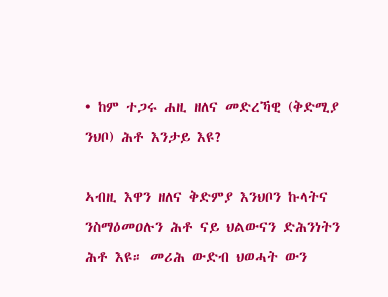• ከም ተጋሩ ሐዚ ዘለና መድረኻዊ (ቅድሚያ ንህቦ) ሕቶ እንታይ እዩ?

ኣብዚ እዋን ዘለና ቅድምያ እንህቦን ኩላትና ንስማዕመዐሉን ሕቶ ናይ ህልውናን ድሕንነትን ሕቶ እዩ። መሪሕ ውድብ ህወሓት ውን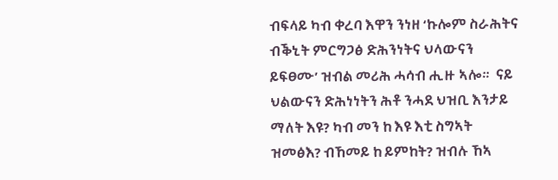ብፍላይ ካብ ቀረባ እዋን ንነዘ ‘ኩሎም ስራሕትና ብቕኒት ምርግጋፅ ድሕንነትና ህላውናን ይፍፀሙ’ ዝብል መሪሕ ሓሳብ ሒዙ ኣሎ።  ናይ ህልውናን ድሕነነትን ሕቶ ንሓደ ህዝቢ እንታይ ማለት እዩ? ካብ መን ከ እዩ እቲ ስግኣት ዝመፅእ? ብኸመይ ከ ይምከት? ዝብሉ ኸኣ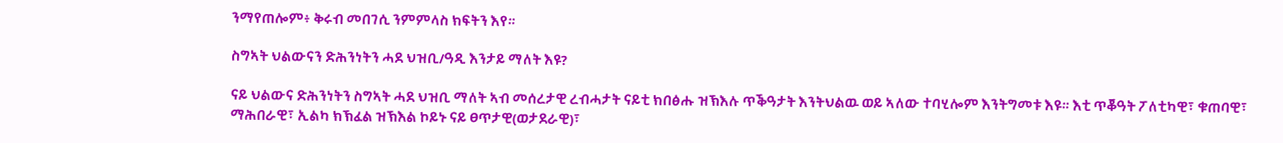ንማየጠሎም፥ ቅሩብ መበገሲ ንምምላስ ክፍትን እየ።

ስግኣት ህልውናን ድሕንነትን ሓደ ህዝቢ/ዓዲ እንታይ ማለት እዩ?

ናይ ህልውና ድሕንነትን ስግኣት ሓደ ህዝቢ ማለት ኣብ መሰረታዊ ረብሓታት ናይቲ ክበፅሑ ዝኽእሉ ጥቕዓታት እንትህልዉ ወይ ኣለው ተባሂሎም እንትግመቱ እዩ። እቲ ጥቖዓት ፖለቲካዊ፣ ቁጠባዊ፣ ማሕበራዊ፣ ኢልካ ክኽፈል ዝኽእል ኮይኑ ናይ ፀጥታዊ(ወታደራዊ)፣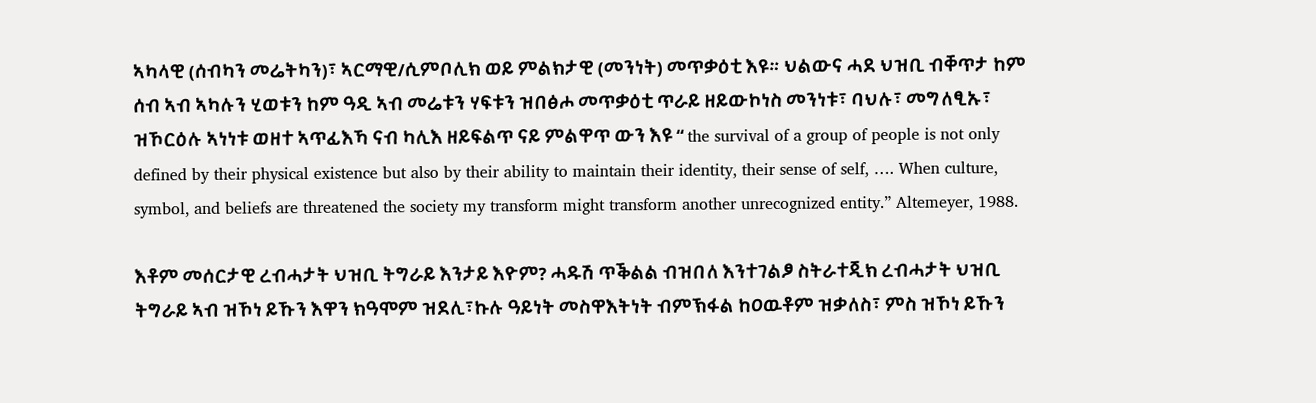ኣካላዊ (ሰብካን መሬትካን)፣ ኣርማዊ/ሲምቦሊክ ወይ ምልክታዊ (መንነት) መጥቃዕቲ እዩ። ህልውና ሓደ ህዝቢ ብቐጥታ ከም ሰብ ኣብ ኣካሉን ሂወቱን ከም ዓዲ ኣብ መሬቱን ሃፍቱን ዝበፅሖ መጥቃዕቲ ጥራይ ዘይውኮነስ መንነቱ፣ ባህሉ፣ መግለፂኡ፣ ዝኾርዕሉ ኣነነቱ ወዘተ ኣጥፊእኻ ናብ ካሊእ ዘይፍልጥ ናይ ምልዋጥ ውን እዩ “ the survival of a group of people is not only defined by their physical existence but also by their ability to maintain their identity, their sense of self, …. When culture, symbol, and beliefs are threatened the society my transform might transform another unrecognized entity.” Altemeyer, 1988.

እቶም መሰርታዊ ረብሓታት ህዝቢ ትግራይ እንታይ እዮም? ሓዱሽ ጥቕልል ብዝበለ እንተገልፆ ስትራተጂክ ረብሓታት ህዝቢ ትግራይ ኣብ ዝኾነ ይኹን እዋን ክዓሞም ዝደሊ፣ኩሉ ዓይነት መስዋእትነት ብምኽፋል ከዐዉቶም ዝቃለስ፣ ምስ ዝኾነ ይኹን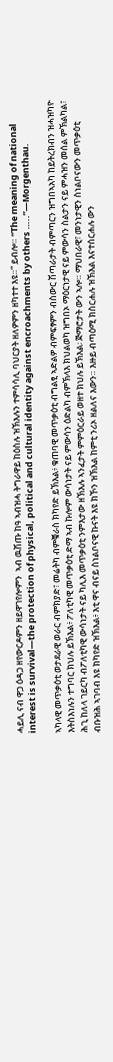ሓይሊ ናብ ዋጋ ዕዳጋ ዘየውርዶምን ዘይዋገየሎምን  ኣብ ዉሽጡ ከዓ ኣብዝሓ ትግራዋይ ከዕስሉ ዝኽእሉን ተምሳሳሊ ባህርያት ዘለዎምን ዘካተተ እዩ።” ይብሎ። “The meaning of national interest is survival—the protection of physical, political and cultural identity against encroachments by others …..”—Morgenthau.

ኣካላዊ መጥቃዕቲ ወታደራዊ ወራር ብምክያድ፣ መሬትካ ብምቑራስ ክካየድ ይኽእል፥ ቁጠባዊ መጥቃዕቲ ብግልፂ ኣድልዎ ብምፍፃምን ብስውር ሽጣራታት ብምጣርን ዝግበኣአካ ከይትረክብን ዝሓዝካዮ እትስእነሉን ተግባር ክህሉ ይኽእል፥ ፖለቲካዊ መጥቃዕቲ ድማ ኣብ ኩሎም ውሳነታት ናይ ምውሳን ዕድልካ ብምኽላእ ክህልወካ ዝግበኦ ማዕርነታዊ ናይ ምውሳን ስልታን ናይ ምሓዝን መሰል ምኽልካል፣ ሕጊ ከለላ ገይርካ ብፖለቲካዊ ውሳነታት ናይ ካሊእ መጥቃዕቲ ንምእታው ዘኽእሉ ኣንፈታት ምምዕርራይ ወዘተ ክህሉ ይኽእል፡ ጅማሮታት ውን ኣሎ። ማህበራዊ፣ መንነታዊን ስነልቦናውን መጥቃዕቲ ብቡዝሕ ኣገባብ እዩ ክካየድ ዝኽእል፥ እቲ ዋና ብናይ ስነልቦናዊ ኩናት እዩ ክኾን ዝኽእል ከምቲ ንሪኦ ዘልለና እውን። እዙይ ብጣዕሚ ክስርሐሉ ዝኽእል እናተሰርሐሉ ውን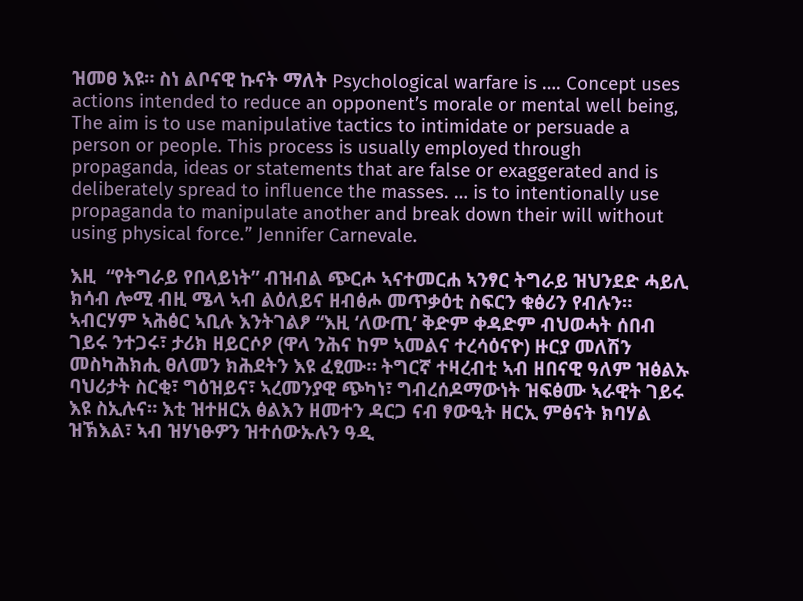ዝመፀ እዩ። ስነ ልቦናዊ ኩናት ማለት Psychological warfare is …. Concept uses actions intended to reduce an opponent’s morale or mental well being, The aim is to use manipulative tactics to intimidate or persuade a person or people. This process is usually employed through propaganda, ideas or statements that are false or exaggerated and is deliberately spread to influence the masses. … is to intentionally use propaganda to manipulate another and break down their will without using physical force.” Jennifer Carnevale.

እዚ  “የትግራይ የበላይነት” ብዝብል ጭርሖ ኣናተመርሐ ኣንፃር ትግራይ ዝህንደድ ሓይሊ ክሳብ ሎሚ ብዚ ሜላ ኣብ ልዕለይና ዘብፅሖ መጥቃዕቲ ስፍርን ቁፅሪን የብሉን። ኣብርሃም ኣሕፅር ኣቢሉ እንትገልፆ “እዚ ‘ለውጢ’ ቅድም ቀዳድም ብህወሓት ሰበብ ገይሩ ንተጋሩ፣ ታሪክ ዘይርሶዖ (ዋላ ንሕና ከም ኣመልና ተረሳዕናዮ) ዙርያ መለሽን መስካሕክሒ ፀለመን ክሕደትን እዩ ፈፂሙ። ትግርኛ ተዛረብቲ ኣብ ዘበናዊ ዓለም ዝፅልኡ ባህሪታት ስርቂ፣ ግዕዝይና፣ ኣረመንያዊ ጭካነ፣ ግብረሰዶማውነት ዝፍፅሙ ኣራዊት ገይሩ እዩ ስኢሉና። እቲ ዝተዘርአ ፅልእን ዘመተን ዳርጋ ናብ ፃውዒት ዘርኢ ምፅናት ክባሃል ዝኽእል፣ ኣብ ዝሃነፁዎን ዝተሰውኡሉን ዓዲ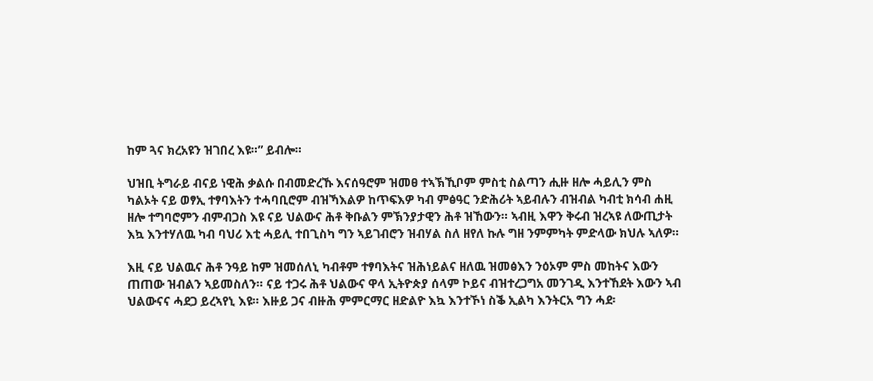ከም ጓና ክረአዩን ዝገበረ እዩ።” ይብሎ።

ህዝቢ ትግራይ ብናይ ነዊሕ ቃልሱ በብመድረኹ እናሰዓሮም ዝመፀ ተኣኽኺቦም ምስቲ ስልጣን ሒዙ ዘሎ ሓይሊን ምስ ካልኦት ናይ ወፃኢ ተፃባእትን ተሓባቢሮም ብዝኻእልዎ ከጥፍእዎ ካብ ምፅዓር ንድሕሪት ኣይብሉን ብዝብል ካብቲ ክሳብ ሐዚ ዘሎ ተግባሮምን ብምብጋስ እዩ ናይ ህልውና ሕቶ ቅቡልን ምኽንያታዊን ሕቶ ዝኸውን። ኣብዚ እዋን ቅሩብ ዝረኣዩ ለውጢታት እኳ እንተሃለዉ ካብ ባህሪ እቲ ሓይሊ ተበጊስካ ግን ኣይገብሮን ዝብሃል ስለ ዘየለ ኩሉ ግዘ ንምምካት ምድላው ክህሉ ኣለዎ።

እዚ ናይ ህልዉና ሕቶ ንዓይ ከም ዝመሰለኒ ካብቶም ተፃባእትና ዝሕነይልና ዘለዉ ዝመፅእን ንዕኦም ምስ መከትና እውን ጠጠው ዝብልን ኣይመስለን። ናይ ተጋሩ ሕቶ ህልውና ዋላ ኢትዮጵያ ሰላም ኮይና ብዝተረጋግአ መንገዲ እንተኸደት እውን ኣብ ህልውናና ሓደጋ ይረኣየኒ እዩ። እዙይ ጋና ብዙሕ ምምርማር ዘድልዮ እኳ እንተኾነ ስቕ ኢልካ እንትርአ ግን ሓደ፡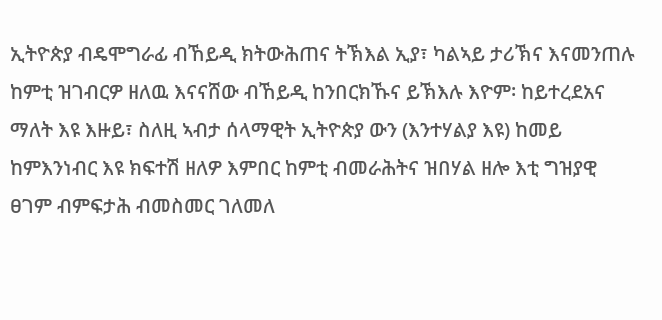ኢትዮጵያ ብዴሞግራፊ ብኸይዲ ክትውሕጠና ትኽእል ኢያ፣ ካልኣይ ታሪኽና እናመንጠሉ ከምቲ ዝገብርዎ ዘለዉ እናናሸው ብኸይዲ ከንበርክኹና ይኽእሉ እዮም፡ ከይተረደአና ማለት እዩ እዙይ፣ ስለዚ ኣብታ ሰላማዊት ኢትዮጵያ ውን (እንተሃልያ እዩ) ከመይ ከምእንነብር እዩ ክፍተሽ ዘለዎ እምበር ከምቲ ብመራሕትና ዝበሃል ዘሎ እቲ ግዝያዊ ፀገም ብምፍታሕ ብመስመር ገለመለ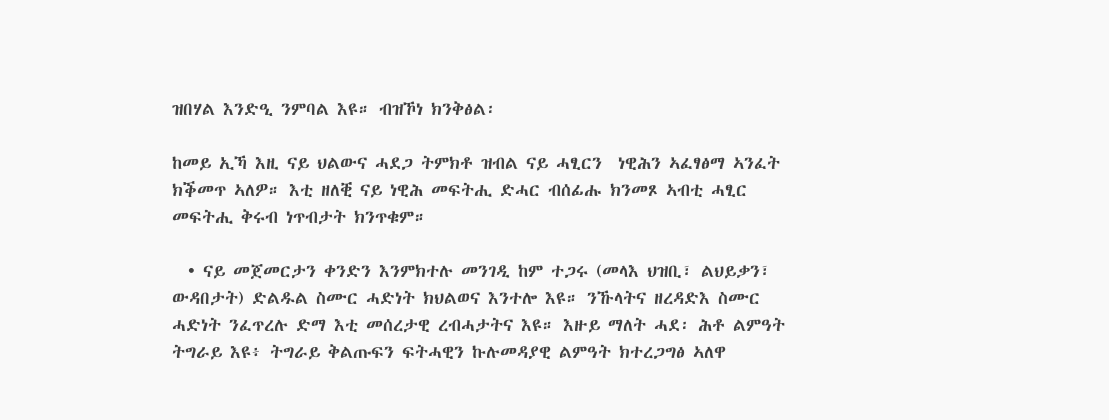ዝበሃል እንድዒ ንምባል እዩ። ብዝኾነ ክንቅፅል፡

ከመይ ኢኻ እዚ ናይ ህልውና ሓደጋ ትምክቶ ዝብል ናይ ሓፂርን  ነዊሕን ኣፈፃፅማ ኣንፈት ክቕመጥ ኣለዎ። እቲ ዘለቒ ናይ ነዊሕ መፍትሒ ድሓር ብሰፊሑ ክንመጾ ኣብቲ ሓፂር መፍትሒ ቅሩብ ነጥብታት ክንጥቁም።

  • ናይ መጀመርታን ቀንድን እንምክተሉ መንገዲ ከም ተጋሩ (መላእ ህዝቢ፣ ልህይቃን፣ ውዳበታት) ድልዱል ስሙር ሓድነት ክህልወና እንተሎ እዩ። ንኹላትና ዘረዳድእ ስሙር ሓድነት ንፈጥረሉ ድማ እቲ መሰረታዊ ረብሓታትና እዩ። እዙይ ማለት ሓደ፡ ሕቶ ልምዓት ትግራይ እዩ፥ ትግራይ ቅልጡፍን ፍትሓዊን ኩሉመዳያዊ ልምዓት ክተረጋግፅ ኣለዋ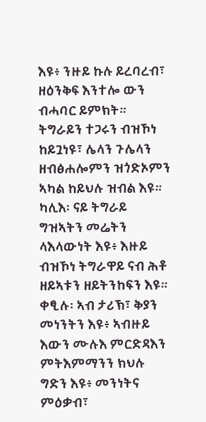እዩ፥ ንዙይ ኩሉ ይረባረብ፣ ዘዕንቅፍ እንተሎ ውን ብሓባር ይምክት። ትግራይን ተጋሩን ብዝኾነ ከይጓነዩ፣ ሌላን ጉሌላን ዘብፅሐሎምን ዝጎድኦምን ኣካል ከይህሉ ዝብል እዩ። ካሊእ፡ ናይ ትግራይ ግዝኣትን መሬትን ላእላውነት እዩ፥ እዙይ ብዝኾነ ትግራዋይ ናብ ሕቶ ዘይኣቱን ዘይትንከፍን እዩ። ቀፂሉ፡ ኣብ ታሪኽ፣ ቅያን መነንትን እዩ፥ ኣብዙይ እውን ሙሉእ ምርድዳእን ምትእምማንን ክህሉ ግድን እዩ፥ መንነትና ምዕቃብ፣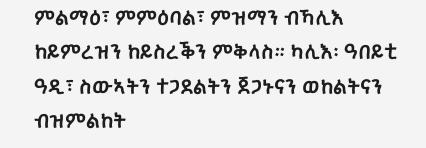ምልማዕ፣ ምምዕባል፣ ምዝማን ብኻሊእ ከይምረዝን ከይስረቕን ምቅላስ። ካሊእ፡ ዓበይቲ ዓዲ፣ ስውኣትን ተጋደልትን ጀጋኑናን ወከልትናን ብዝምልከት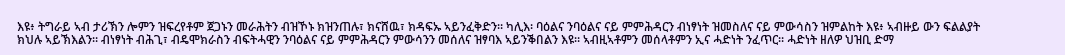እዩ፥ ትግራይ ኣብ ታሪኽን ሎምን ዝፍረየቶም ጀጋኑን መራሕትን ብዝኾኑ ክዝንጠሉ፣ ክናሸዉ፣ ክዳፍኡ ኣይንፈቅድን። ካሊእ፡ ባዕልና ንባዕልና ናይ ምምሕዳርን ብነፃነት ዝመስለና ናይ ምውሳስን ዝምልከት እዩ፥ ኣብዙይ ውን ፍልልያት ክህሉ ኣይኽእልን። ብነፃነት ብሕጊ፣ ብዴሞክራስን ብፍትሓዊን ንባዕልና ናይ ምምሕዳርን ምውሳንን መሰለና ዝፃባእ ኣይንቕበልን እዩ። ኣብዚኣቶምን መሰላቶምን ኢና ሓድነት ንፈጥር። ሓድነት ዘለዎ ህዝቢ ድማ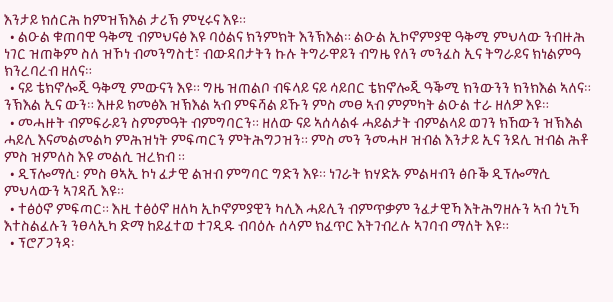እንታይ ክሰርሕ ከምዝኽእል ታሪኽ ምሂሩና እዩ።
  • ልዑል ቁጠባዊ ዓቅሚ ብምህናፅ እዩ ባዕልና ክንምክት እንኽእል። ልዑል ኢኮኖምያዊ ዓቅሚ ምህላው ንብዙሕ ነገር ዝጠቅም ስለ ዝኾነ ብመንግስቲ፣ ብውዳበታትን ኩሉ ትግራዋይን ብግዜ የለን መንፈስ ኢና ትግራይና ክነልምዓ ክንረባረብ ዘለና።
  • ናይ ቴክኖሎጂ ዓቅሚ ምውናን እዩ። ግዜ ዝጠልቦ ብፍላይ ናይ ሳይበር ቴክኖሎጂ ዓቕሚ ክንውንን ክንክእል ኣለና። ንኽእል ኢና ውን። እዙይ ክመፅእ ዝኽእል ኣብ ምፍሻል ይኹን ምስ መፀ ኣብ ምምካት ልዑል ተራ ዘለዎ እዩ።
  • መሓዙት ብምፍራይን ስምምዓት ብምግባርን። ዘለው ናይ ኣሰላልፋ ሓይልታት ብምልላይ ወገን ክኸውን ዝኽእል ሓይሊ እናመልመልካ ምሕዝነት ምፍጣርን ምትሕግጋዝን። ምስ መን ንመሓዞ ዝብል እንታይ ኢና ንደሊ ዝብል ሕቶ ምስ ዝምለስ እዩ መልሲ ዝረክብ ።
  • ዲፕሎማሲ፡ ምስ ፀኣኢ ኮነ ፈታዊ ልዝብ ምግባር ግድን እዩ። ነገራት ክሃድኡ ምልዛብን ፅቡቕ ዲፕሎማሲ ምህላውን ኣገዳሺ እዩ።
  • ተፅዕኖ ምፍጣር። እዚ ተፅዕኖ ዘለካ ኢኮኖምያዊን ካሊእ ሓይሊን ብምጥቃም ንፈታዊኻ እትሕግዘሉን ኣብ ጎኒኻ እተስልፈሉን ንፀላኢካ ድማ ከይፈተወ ተገዲዱ ብባዕሉ ሰላም ክፈጥር እትገብረሉ ኣገባብ ማለት እዩ።
  • ፕሮፖጋንዳ፡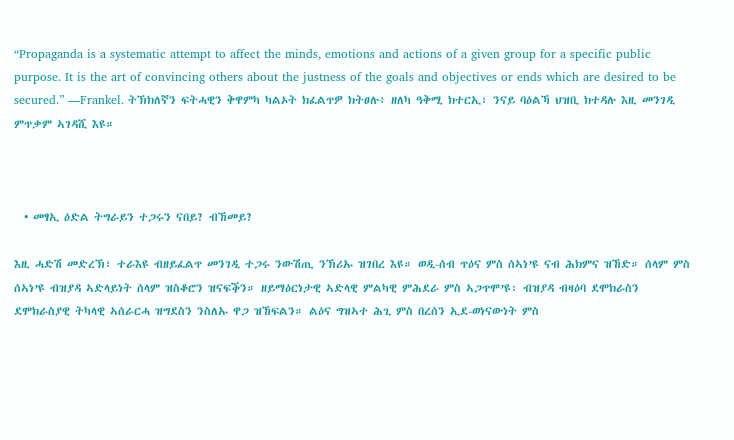“Propaganda is a systematic attempt to affect the minds, emotions and actions of a given group for a specific public purpose. It is the art of convincing others about the justness of the goals and objectives or ends which are desired to be secured.” —Frankel. ትኽክለኛን ፍትሓዊን ቅዋምካ ካልኦት ክፈልጥዎ ክትፀሉ፥ ዘለካ ዓቅሚ ክተርኢ፣ ንናይ ባዕልኻ ህዝቢ ክተዳሉ እዚ መንገዲ ምጥቃም ኣገዳሺ እዩ።



  • መፃኢ ዕድል ትግራይን ተጋሩን ናበይ? ብኸመይ?

እዚ ሓድሽ መድረኽ፣ ተራእዩ ብዘይፈልጥ መንገዲ ተጋሩ ንውሽጢ ንኽሪኡ ዝገበረ እዩ። ወዲ-ሰብ ጥዕና ምስ ሰኣነ’ዩ ናብ ሕክምና ዝኸድ። ሰላም ምስ ሰኣነ’ዩ ብዝያዳ ኣድላይነት ሰላም ዝስቆሮን ዝናፍቕን። ዘይማዕርነታዊ ኣድላዊ ምልካዊ ምሕደራ ምስ ኣጋጥሞ’ዩ፡ ብዝያዳ ብዛዕባ ደሞክራስን ደሞክራስያዊ ትካላዊ ኣሰራርሓ ዝግደስን ንስለኡ ዋጋ ዝኸፍልን። ልዕና ግዝኣተ ሕጊ ምስ በረሰን ኢደ-ወነናውነት ምስ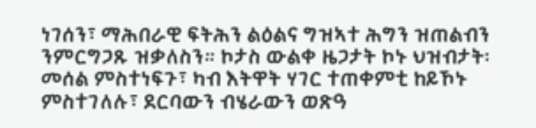ነገሰን፣ ማሕበራዊ ፍትሕን ልዕልና ግዝኣተ ሕግን ዝጠልብን ንምርግጋጹ ዝቃለስን። ኮታስ ውልቀ ዜጋታት ኮኑ ህዝብታት፡ መሰል ምስተነፍጉ፣ ካብ እትዋት ሃገር ተጠቀምቲ ከይኾኑ ምስተገለሉ፣ ደርባውን ብሄራውን ወጽዓ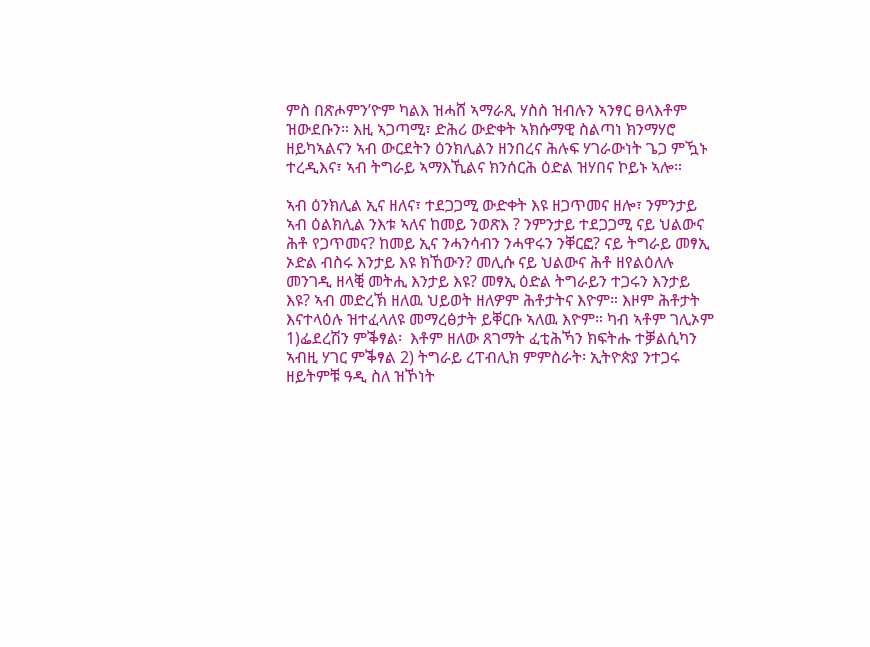ምስ በጽሖምን’ዮም ካልእ ዝሓሸ ኣማራጺ ሃስስ ዝብሉን ኣንፃር ፀላእቶም ዝውደቡን። እዚ ኣጋጣሚ፣ ድሕሪ ውድቀት ኣክሱማዊ ስልጣነ ክንማሃሮ ዘይካኣልናን ኣብ ውርደትን ዕንክሊልን ዘንበረና ሕሉፍ ሃገራውነት ጌጋ ምዃኑ ተረዲእና፣ ኣብ ትግራይ ኣማእኺልና ክንሰርሕ ዕድል ዝሃበና ኮይኑ ኣሎ።

ኣብ ዕንክሊል ኢና ዘለና፣ ተደጋጋሚ ውድቀት እዩ ዘጋጥመና ዘሎ፣ ንምንታይ ኣብ ዕልክሊል ንእቱ ኣለና ከመይ ንወጽእ ? ንምንታይ ተደጋጋሚ ናይ ህልውና ሕቶ የጋጥመና? ከመይ ኢና ንሓንሳብን ንሓዋሩን ንቐርፎ? ናይ ትግራይ መፃኢ ኦድል ብስሩ እንታይ እዩ ክኸውን? መሊሱ ናይ ህልውና ሕቶ ዘየልዕለሉ መንገዲ ዘላቒ መትሒ እንታይ እዩ? መፃኢ ዕድል ትግራይን ተጋሩን እንታይ እዩ? ኣብ መድረኽ ዘለዉ ህይወት ዘለዎም ሕቶታትና እዮም። እዞም ሕቶታት እናተላዕሉ ዝተፈላለዩ መማረፅታት ይቐርቡ ኣለዉ እዮም። ካብ ኣቶም ገሊኦም 1)ፌደረሽን ምቕፃል፡  እቶም ዘለው ጸገማት ፈቲሕኻን ክፍትሑ ተቓልሲካን ኣብዚ ሃገር ምቕፃል 2) ትግራይ ረፐብሊክ ምምስራት፡ ኢትዮጵያ ንተጋሩ ዘይትምቹ ዓዲ ስለ ዝኾነት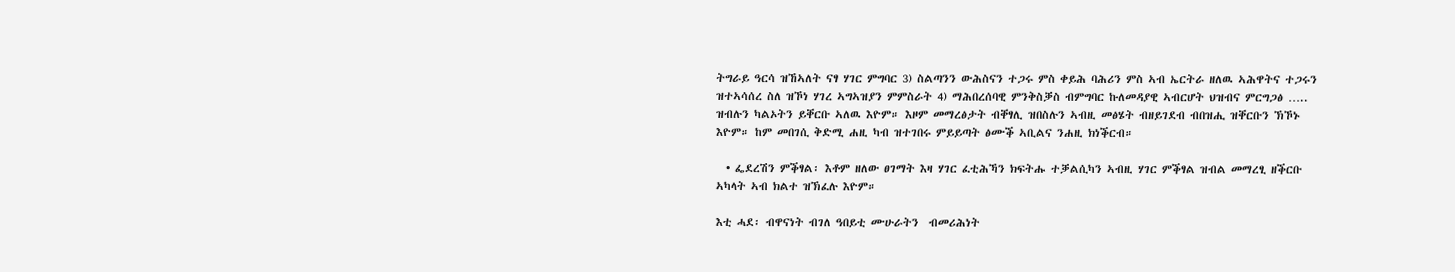ትግራይ ዓርሳ ዝኸኣለት ናፃ ሃገር ምግባር 3) ስልጣንን ውሕስናን ተጋሩ ምስ ቀይሕ ባሕሪን ምስ ኣብ ኤርትራ ዘለዉ ኣሕዋትና ተጋሩን ዝተኣሳሰረ ስለ ዝኾነ ሃገረ ኣግኣዝያን ምምስራት 4) ማሕበረሰባዊ ምንቅስቓስ ብምግባር ኩለመዳያዊ ኣብርሆት ህዝብና ምርግጋፅ ….. ዝብሉን ካልኦትን ይቐርቡ ኣለዉ እዮም። እዞም መማረፅታት ብቐፃሊ ዝበስሉን ኣብዚ መፅሄት ብዘይገደብ ብበዝሒ ዝቐርቡን ኽኾኑ እዮም። ከም መበገሲ ቅድሚ ሐዚ ካብ ዝተገበሩ ምይይጣት ፅሙቕ ኣቢልና ንሐዚ ክነቕርብ።

  • ፌደረሽን ምቕፃል፡ እቶም ዘለው ፀገማት እዛ ሃገር ፈቲሕኻን ክፍትሑ ተቓልሲካን ኣብዚ ሃገር ምቕፃል ዝብል መማረፂ ዘቕርቡ ኣካላት ኣብ ክልተ ዝኽፈሉ እዮም።

እቲ ሓደ፡ ብዋናነት ብገለ ዓበይቲ ሙሁራትን  ብመሪሕነት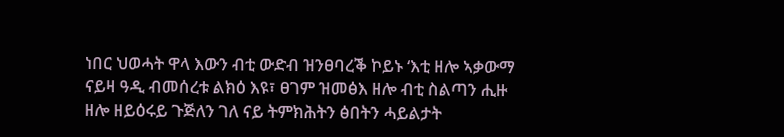ነበር ህወሓት ዋላ እውን ብቲ ውድብ ዝንፀባረቕ ኮይኑ ‘እቲ ዘሎ ኣቃውማ ናይዛ ዓዲ ብመሰረቱ ልክዕ እዩ፣ ፀገም ዝመፅእ ዘሎ ብቲ ስልጣን ሒዙ ዘሎ ዘይዕሩይ ጉጅለን ገለ ናይ ትምክሕትን ፅበትን ሓይልታት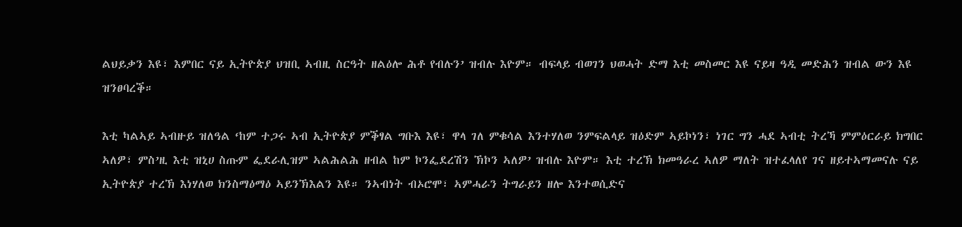ልህይቃን እዩ፣ እምበር ናይ ኢትዮጵያ ህዝቢ ኣብዚ ስርዓት ዘልዕሎ ሕቶ የብሉን’ ዝብሉ እዮም። ብፍላይ ብወገን ህወሓት ድማ እቲ መስመር እዩ ናይዛ ዓዲ መድሕን ዝብል ውን እዩ ዝንፀባረቕ።

እቲ ካልኣይ ኣብዙይ ዝለዓል ‘ከም ተጋሩ ኣብ ኢትዮጵያ ምቕፃል ግቡእ እዩ፣ ዋላ ገለ ምቁሳል እንተሃለወ ንምፍልላይ ዝዕድም ኣይኮነን፣ ነገር ግን ሓደ ኣብቲ ትረኻ ምምዕርራይ ክግበር ኣለዎ፣ ምስ’ዚ እቲ ዝኒሀ ስጡም ፌደራሊዝም ኣልሕልሕ ዘብል ከም ኮንፌደረሽን ኽኮን ኣለዎ’ ዝብሉ እዮም። እቲ ተረኽ ክመዓራረ ኣለዎ ማለት ዝተፈላለየ ገና ዘይተኣማመናሉ ናይ ኢትዮጵያ ተረኽ እነሃለወ ክንስማዕማዕ ኣይንኽእልን እዩ። ንኣብነት ብኦሮሞ፣ ኣምሓራን ትግራይን ዘሎ እንተወሲድና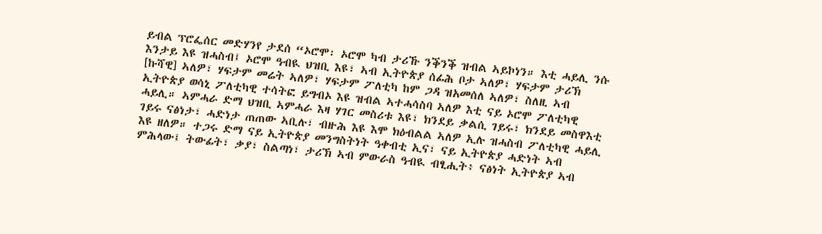ይብል ፕሮፌሰር መድሃንየ ታደሰ “ኦሮሞ፡ ኦሮሞ ካብ ታሪኹ ንቕንቕ ዝብል ኣይኮነን። እቲ ሓይሊ ንሱ እንታይ እዩ ዝሓስብ፤ ኦሮሞ ዓብዪ ህዝቢ እዩ፣ ኣብ ኢትዮጵያ ሰፊሕ ቦታ ኣለዎ፣ ሃፍታም ታሪኽ [ኩሻዊ] ኣለዎ፣ ሃፍታም መሬት ኣለዎ፣ ሃፍታም ፖለቲካ ከም ጋዳ ዝአመሰለ ኣለዎ፣ ስለዚ ኣብ ኢትዮጵያ ወሳኒ ፖለቲካዊ ተሳትፎ ይግብኦ እዩ ዝብል ኣተሓሳስባ ኣለዎ እቲ ናይ ኦሮሞ ፖለቲካዊ ሓይሊ። ኣምሓራ ድማ ህዝቢ ኣምሓራ እዛ ሃገር መስሪቱ እዩ፣ ክንደይ ቃልሲ ገይሩ፣ ክንደይ መስዋእቲ ገይሩ ናፅነታ፣ ሓድነታ ጠጠው ኣቢሉ፣ ብዙሕ እዩ እሞ ክዕብልል ኣለዎ ኢሉ ዝሓስብ ፖለቲካዊ ሓይሊ እዩ ዘለዎ። ተጋሩ ድማ ናይ ኢትዮጵያ መንግስትነት ዓቀብቲ ኢና፣ ናይ ኢትዮጵያ ሓድነት ኣብ ምሕላው፤ ትውፊት፣ ቃያ፣ ስልጣነ፣ ታሪኽ ኣብ ምውራስ ዓብዪ ብፂሒት፥ ናፅነት ኢትዮጵያ ኣብ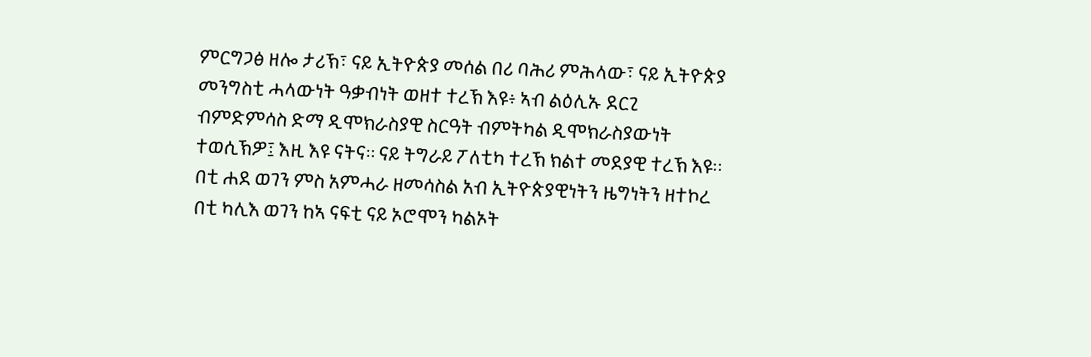ምርግጋፅ ዘሎ ታሪኽ፣ ናይ ኢትዮጵያ መሰል በሪ ባሕሪ ምሕላው፣ ናይ ኢትዮጵያ መንግስቲ ሓላውነት ዓቃብነት ወዘተ ተረኽ እዩ፥ ኣብ ልዕሊኡ ደርጊ ብምድምሳስ ድማ ዲሞክራስያዊ ስርዓት ብምትካል ዲሞክራስያውነት ተወሲኽዎ፤ እዚ እዩ ናትና። ናይ ትግራይ ፖለቲካ ተረኽ ክልተ መደያዊ ተረኽ እዩ፡፡ በቲ ሐደ ወገን ምስ አምሓራ ዘመሳስል አብ ኢትዮጵያዊነትን ዜግነትን ዘተኮረ በቲ ካሊእ ወገን ከኣ ናፍቲ ናይ ኦሮሞን ካልኦት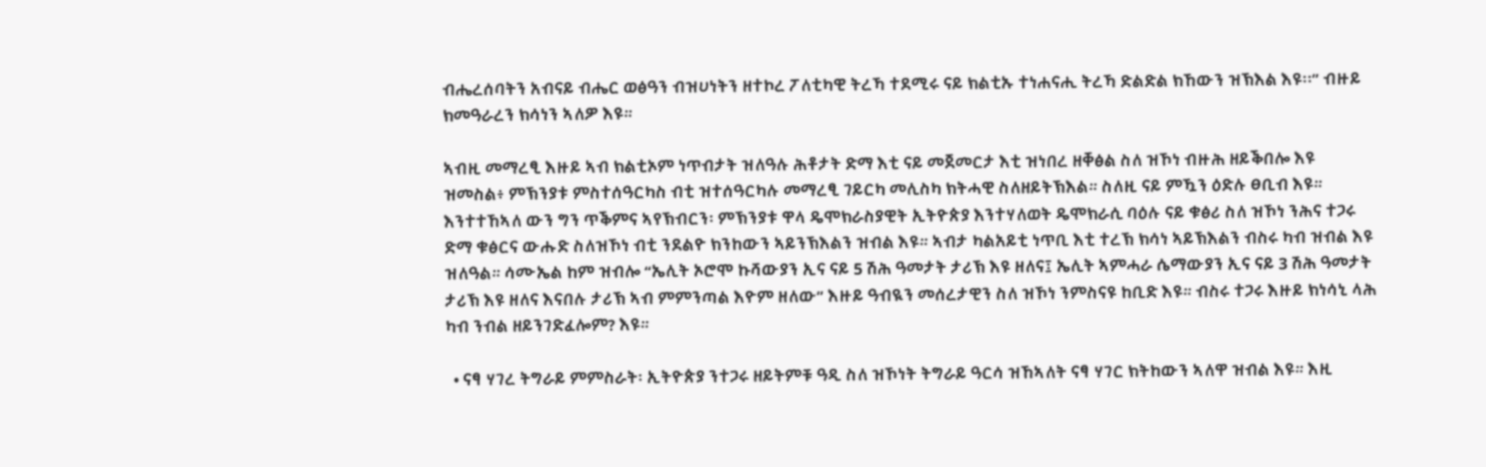ብሔረሰባትን አብናይ ብሔር ወፅዓን ብዝሀነትን ዘተኮረ ፖለቲካዊ ትረኻ ተደሚሩ ናይ ክልቲኡ ተነሐናሒ ትረኻ ድልድል ክኸውን ዝኽእል እዩ፡፡” ብዙይ ክመዓራረን ክሳነን ኣለዎ እዩ።

ኣብዚ መማረፂ እዙይ ኣብ ክልቲኦም ነጥብታት ዝለዓሉ ሕቶታት ድማ እቲ ናይ መጀመርታ እቲ ዝነበረ ዘቐፅል ስለ ዝኾነ ብዙሕ ዘይቕበሎ እዩ ዝመስል፥ ምኽንያቱ ምስተሰዓርካስ ብቲ ዝተሰዓርካሉ መማረፂ ገይርካ መሊስካ ክትሓዊ ስለዘይትኽእል። ስለዚ ናይ ምዃን ዕድሉ ፀቢብ እዩ። እንተተኸኣለ ውን ግን ጥቕምና ኣየኽብርን፡ ምኽንያቱ ዋላ ዴሞክራስያዊት ኢትዮጵያ እንተሃለወት ዴሞክራሲ ባዕሉ ናይ ቁፅሪ ስለ ዝኾነ ንሕና ተጋሩ ድማ ቁፅርና ውሑድ ስለዝኾነ ብቲ ንደልዮ ክንከውን ኣይንኽእልን ዝብል እዩ። ኣብታ ካልአይቲ ነጥቢ እቲ ተረኽ ክሳነ ኣይኽእልን ብስሩ ካብ ዝብል እዩ ዝለዓል። ሳሙኤል ከም ዝብሎ “ኤሊት ኦሮሞ ኩሻውያን ኢና ናይ 5 ሽሕ ዓመታት ታሪኽ እዩ ዘለና፤ ኤሊት ኣምሓራ ሴማውያን ኢና ናይ 3 ሽሕ ዓመታት ታሪኽ እዩ ዘለና እናበሉ ታሪኽ ኣብ ምምንጣል እዮም ዘለው” እዙይ ዓብዪን መሰረታዊን ስለ ዝኾነ ንምስናዩ ከቢድ እዩ። ብስሩ ተጋሩ እዙይ ክነሳኒ ላሕ ካብ ንብል ዘይንገድፈሎም? እዩ።

  • ናፃ ሃገረ ትግራይ ምምስራት፡ ኢትዮጵያ ንተጋሩ ዘይትምቹ ዓዲ ስለ ዝኾነት ትግራይ ዓርሳ ዝኸኣለት ናፃ ሃገር ክትከውን ኣለዋ ዝብል እዩ። እዚ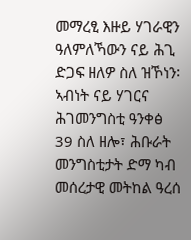መማረፂ እዙይ ሃገራዊን ዓለምለኻውን ናይ ሕጊ ድጋፍ ዘለዎ ስለ ዝኾነን፡ ኣብነት ናይ ሃገርና ሕገመንግስቲ ዓንቀፅ 39 ስለ ዘሎ፣ ሕቡራት መንግስቲታት ድማ ካብ መሰረታዊ መትከል ዓረሰ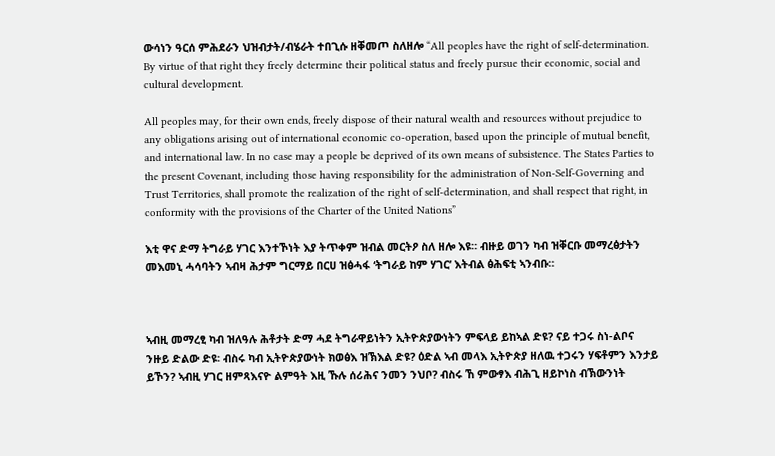ውሳነን ዓርሰ ምሕደራን ህዝብታት/ብሄራት ተበጊሱ ዘቐመጦ ስለዘሎ “All peoples have the right of self-determination. By virtue of that right they freely determine their political status and freely pursue their economic, social and cultural development.

All peoples may, for their own ends, freely dispose of their natural wealth and resources without prejudice to any obligations arising out of international economic co-operation, based upon the principle of mutual benefit, and international law. In no case may a people be deprived of its own means of subsistence. The States Parties to the present Covenant, including those having responsibility for the administration of Non-Self-Governing and Trust Territories, shall promote the realization of the right of self-determination, and shall respect that right, in conformity with the provisions of the Charter of the United Nations”

እቲ ዋና ድማ ትግራይ ሃገር እንተኾነት እያ ትጥቀም ዝብል መርትዖ ስለ ዘሎ እዩ። ብዙይ ወገን ካብ ዝቐርቡ መማረፅታትን መእመኒ ሓሳባትን ኣብዛ ሕታም ግርማይ በርሀ ዝፅሓፋ ‘ትግራይ ከም ሃገር’ እትብል ፅሕፍቲ ኣንብቡ።



ኣብዚ መማረፂ ካብ ዝለዓሉ ሕቶታት ድማ ሓደ ትግራዋይነትን ኢትዮጵያውነትን ምፍላይ ይከኣል ድዩ? ናይ ተጋሩ ስነ-ልቦና ንዙይ ድልው ድዩ፡ ብስሩ ካብ ኢትዮጵያውነት ክወፅእ ዝኽእል ድዩ? ዕድል ኣብ መላእ ኢትዮጵያ ዘለዉ ተጋሩን ሃፍቶምን እንታይ ይኾን? ኣብዚ ሃገር ዘምጻእናዮ ልምዓት እዚ ኹሉ ሰሪሕና ንመን ንህቦ? ብስሩ ኸ ምውፃእ ብሕጊ ዘይኮነስ ብኽውንነት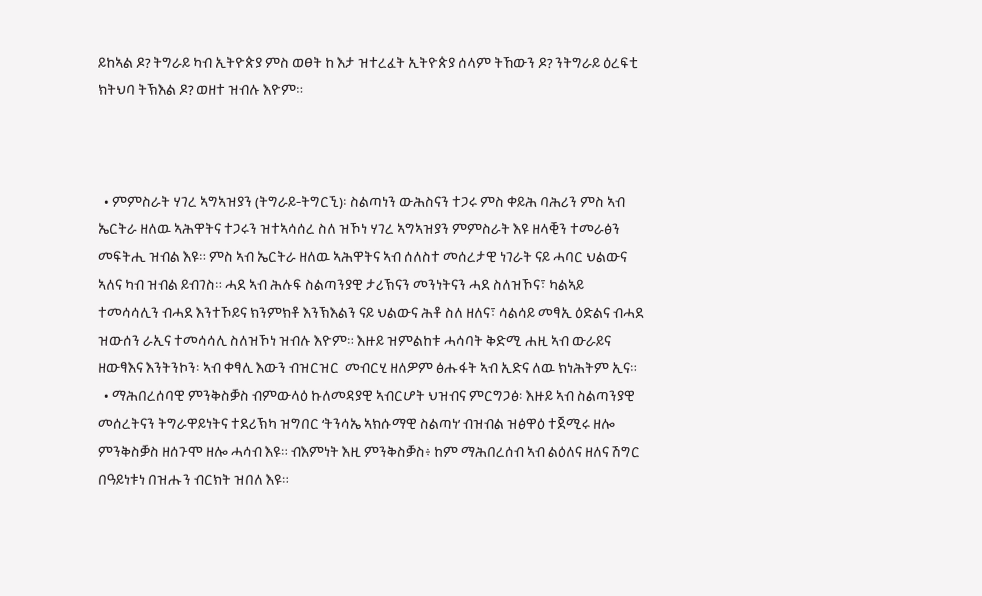ይከኣል ዶ? ትግራይ ካብ ኢትዮጵያ ምስ ወፀት ከ እታ ዝተረፈት ኢትዮጵያ ሰላም ትኸውን ዶ? ንትግራይ ዕረፍቲ ክትህባ ትኽእል ዶ? ወዘተ ዝብሉ እዮም።



  • ምምስራት ሃገረ ኣግኣዝያን (ትግራይ-ትግርኚ)፡ ስልጣነን ውሕስናን ተጋሩ ምስ ቀይሕ ባሕሪን ምስ ኣብ ኤርትራ ዘለዉ ኣሕዋትና ተጋሩን ዝተኣሳሰረ ስለ ዝኾነ ሃገረ ኣግኣዝያን ምምስራት እዩ ዘላቒን ተመራፅን መፍትሒ ዝብል እዩ። ምስ ኣብ ኤርትራ ዘለዉ ኣሕዋትና ኣብ ሰለስተ መሰረታዊ ነገራት ናይ ሓባር ህልውና ኣለና ካብ ዝብል ይብገስ። ሓደ ኣብ ሕሉፍ ስልጣንያዊ ታሪኽናን መንነትናን ሓደ ስለዝኾና፣ ካልኣይ ተመሳሳሊን ብሓደ እንተኾይና ክንምክቶ እንኽእልን ናይ ህልውና ሕቶ ስለ ዘለና፣ ሳልሳይ መፃኢ ዕድልና ብሓደ ዝውሰን ራኢና ተመሳሳሊ ስለዝኾነ ዝብሉ እዮም። እዙይ ዝምልከቱ ሓሳባት ቅድሚ ሐዚ ኣብ ውራይና ዘውፃእና እንትንኮን፡ ኣብ ቀፃሊ እውን ብዝርዝር  መብርሂ ዘለዎም ፅሑፋት ኣብ ኢድና ለዉ ክነሕትም ኢና።
  • ማሕበረሰባዊ ምንቅስቓስ ብምውላዕ ኩለመዳያዊ ኣብርሆት ህዝብና ምርግጋፅ፡ እዙይ ኣብ ስልጣንያዊ መሰረትናን ትግራዋይነትና ተደሪኽካ ዝግበር ‘ትንሳኤ ኣክሱማዊ ስልጣነ’ ብዝብል ዝፅዋዕ ተጀሚሩ ዘሎ ምንቅስቓስ ዘሰጉሞ ዘሎ ሓሳብ እዩ። ብእምነት እዚ ምንቅስቓስ፥ ከም ማሕበረሰብ ኣብ ልዕለና ዘለና ሽግር በዓይነቱነ በዝሑን ብርክት ዝበለ እዩ።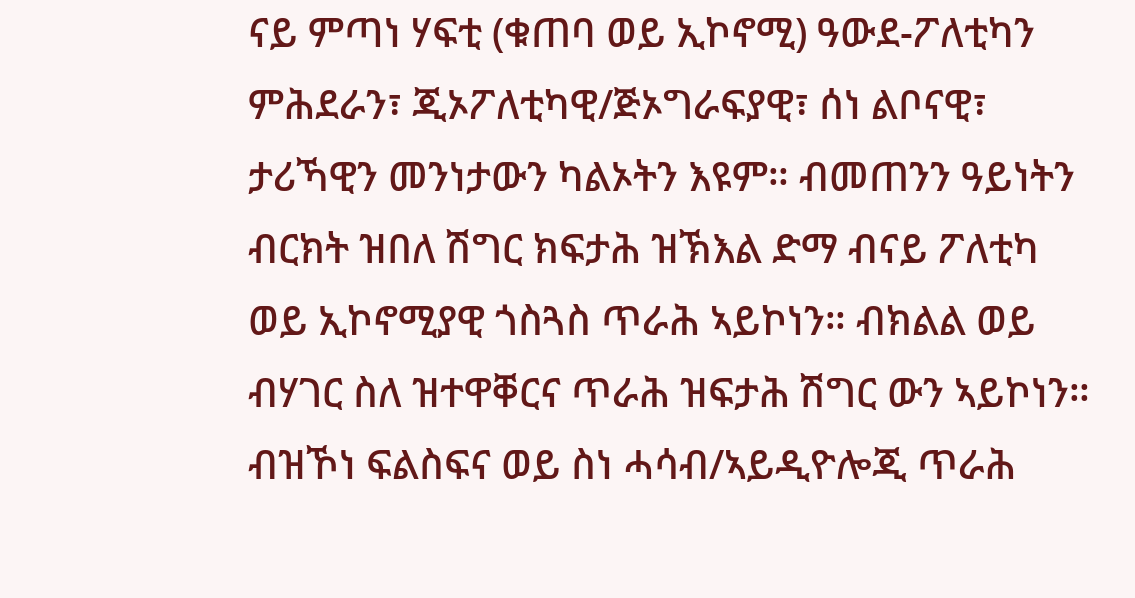ናይ ምጣነ ሃፍቲ (ቁጠባ ወይ ኢኮኖሚ) ዓውደ-ፖለቲካን ምሕደራን፣ ጂኦፖለቲካዊ/ጅኦግራፍያዊ፣ ሰነ ልቦናዊ፣ ታሪኻዊን መንነታውን ካልኦትን እዩም። ብመጠንን ዓይነትን ብርክት ዝበለ ሽግር ክፍታሕ ዝኽእል ድማ ብናይ ፖለቲካ ወይ ኢኮኖሚያዊ ጎስጓስ ጥራሕ ኣይኮነን። ብክልል ወይ ብሃገር ስለ ዝተዋቐርና ጥራሕ ዝፍታሕ ሽግር ውን ኣይኮነን። ብዝኾነ ፍልስፍና ወይ ስነ ሓሳብ/ኣይዲዮሎጂ ጥራሕ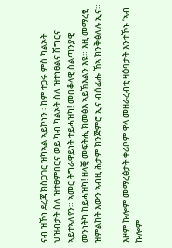ናብ ዝኾነ ደረጃ ክስጋገር ዝካኣል ኣይኮነን ፡ ከም ተጋሩ ምስ ካልኦት ህዝብታት ስለ ዝተፀምበርና ወይ ካብ ካልኦት ስለ ዝተነፀልና ሽግርና ኣይተኣለየን። ኣመር ትግራዋይነት ተይሓዝካ! መበቆላዊ ስልጣንያዊ መንነትካ ከይሓዝካ! ዘላቒ መፍትሒ ክመፅእ ኣይኽእልን እዩ። እዚ መማረፂ ዝምልከት እውን ኣብዚ ሕታም ክንጅምሮ ኢና ብሰፊሑ ኸኣ ክንቅፅለሉ ኢና።

እዞም ኩሎም መማረፅታት ቀሪቦም ዋላ መዘራረብቲ ዛዕባታት እንተኾኑ ‘ኣብ ኩሎም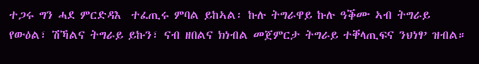ተጋሩ ግን ሓደ ምርድዳእ  ተፈጢሩ ምባል ይከኣል፡ ኩሉ ትግራዋይ ኩሉ ዓቕሙ ኣብ ትግራይ የውዕል፣ ሽኻልና ትግራይ ይኩን፣ ናብ ዘበልና ክነብል መጀምርታ ትግራይ ተቐላጢፍና ንህነፃ’ ዝብል።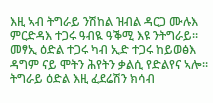እዚ ኣብ ትግራይ ንሽከል ዝብል ዳርጋ ሙሉእ ምርድዳእ ተጋሩ ዓብዪ ዓቕሚ እዩ ንትግራይ። መፃኢ ዕድል ተጋሩ ካብ ኢድ ተጋሩ ከይወፅእ ዳግም ናይ ሞትን ሕየትን ቃልሲ የድልየና ኣሎ። ትግራይ ዕድል እዚ ፈደሬሽን ክሳብ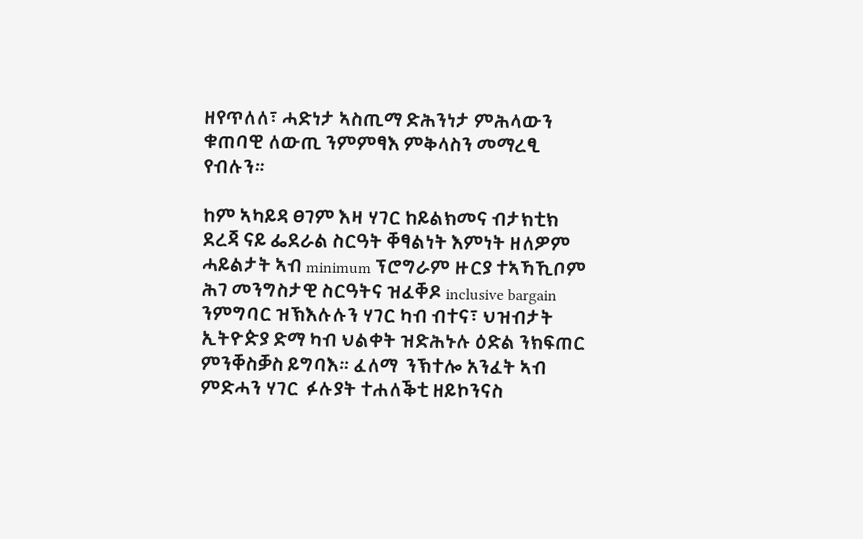ዘየጥለለ፣ ሓድነታ ኣስጢማ ድሕንነታ ምሕላውን ቁጠባዊ ለውጢ ንምምፃእ ምቅላስን መማረፂ የብሉን።

ከም ኣካይዳ ፀገም እዛ ሃገር ከይልክመና ብታክቲክ ደረጃ ናይ ፌደራል ስርዓት ቐፃልነት እምነት ዘለዎም ሓይልታት ኣብ minimum ፕሮግራም ዙርያ ተኣኻኺቦም ሕገ መንግስታዊ ስርዓትና ዝፈቐዶ inclusive bargain ንምግባር ዝኽእሉሉን ሃገር ካብ ብተና፣ ህዝብታት ኢትዮዽያ ድማ ካብ ህልቀት ዝድሕኑሉ ዕድል ንክፍጠር  ምንቐስቓስ ይግባእ። ፈለማ  ንኽተሎ አንፈት ኣብ  ምድሓን ሃገር  ፉሉያት ተሐለቕቲ ዘይኮንናስ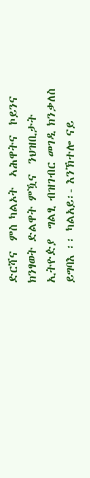ድርሻና  ምስ ካልኦት  ኣሕዋትና  ኮይንና  ክንፃወት ድልዋት ምዃና  ንህዝቢታት ኢትዮዽያ  ግልፂ ብዝገብር መገዲ ክንቃለስ ይግባእ ፡፡ ካልአይ፡- እንኽተሎ ናይ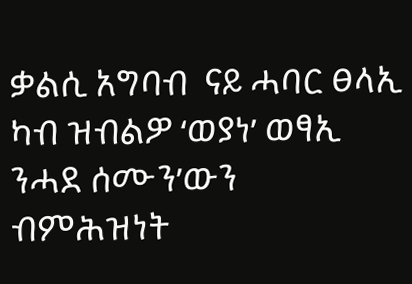ቃልሲ አግባብ  ናይ ሓባር ፀላኢ  ካብ ዝብልዎ ‘ወያነ’ ወፃኢ ንሓደ ሰሙን’ውን  ብምሕዝነት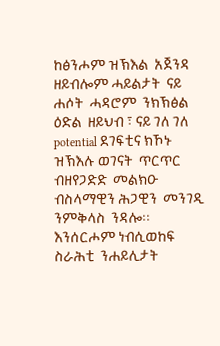ከፅንሖም ዝኽእል  አጀንዳ  ዘይብሎም ሓይልታት  ናይ ሐሶት  ሓዳሮም  ንክኽፅል  ዕድል  ዘይህብ ፣ ናይ ገለ ገለ potential ደገፍቲና ክኾኑ  ዝኽእሉ ወገናት  ጥርጥር  ብዘየጋድድ  መልክዑ ብስላማዊን ሕጋዊን  መንገዲ  ንምቅላስ  ንዳሎ፡፡ እንሰርሖም ነብሲወከፍ ስራሕቲ  ንሐይሊታት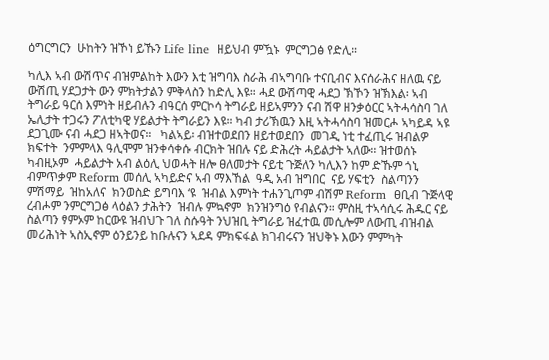ዕግርግርን  ሁከትን ዝኾነ ይኹን Life line  ዘይህብ ምዃኑ  ምርግጋፅ የድሊ።

ካሊእ ኣብ ውሽጥና ብዝምልከት እውን እቲ ዝግባእ ስራሕ ብኣግባቡ ተናቢብና እናሰራሕና ዘለዉ ናይ ውሽጢ ሃደጋታት ውን ምክትታልን ምቅላስን ከድሊ እዩ። ሓደ ውሽጣዊ ሓደጋ ኽኾን ዝኽእል፡ ኣብ ትግራይ ዓርሰ እምነት ዘይብሉን ብዓርሰ ምርኮሳ ትግራይ ዘይኣምንን ናብ ሽዋ ዘንቃዕርር ኣትሓሳስባ ገለ ኤሊታት ተጋሩን ፖለቲካዊ ሃይልታት ትግራይን እዩ። ካብ ታሪኽዉን እዚ ኣትሓሳስባ ዝመርሖ ኣካይዳ ኣዩ ደጋጊሙ ናብ ሓደጋ ዘኣትወና።   ካልኣይ፡ ብዝተወደበን ዘይተወደበን  መገዲ ነቲ ተፈጢሩ ዝብልዎ ክፍተት  ንምምላእ ዓሊሞም ዝንቀሳቀሱ ብርክት ዝበሉ ናይ ድሕረት ሓይልታት ኣለው፡፡ ዝተወሰኑ  ካብዚኦም  ሓይልታት አብ ልዕሊ ህወሓት ዘሎ ፀለመታት ናይቲ ጉጅለን ካሊእን ከም ድኹም ጎኒ ብምጥቃም Reform መሰሊ ኣካይድና ኣብ ማእኸል  ዓዲ አብ ዝግበር  ናይ ሃፍቲን  ስልጣንን ምሽማይ  ዝከአለና  ክንወስድ ይግባእ ‘ዩ  ዝብል እምነት ተሐንጊጦም ብሽም Reform  ፀቢብ ጉጅላዊ ረብሖም ንምርግጋፅ ላዕልን ታሕትን  ዝብሉ ምኳኖም  ክንዝንግዕ የብልናን። ምስዚ ተኣሳሲሩ ሕዱር ናይ ስልጣን ፃምኦም ከርውዩ ዝብህጉ ገለ ስሱዓት ንህዝቢ ትግራይ ዝፈተዉ መሲሎም ለውጢ ብዝብል መሪሕነት ኣስኢኖም ዕንይንይ ከቡሉናን ኣደዳ ምክፍፋል ክገብሩናን ዝህቅኑ እውን ምምካት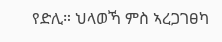የድሊ። ህላወኻ ምስ ኣረጋገፀካ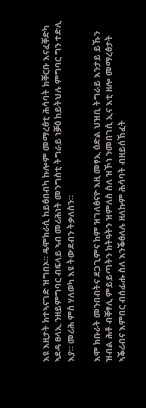እዩ እዚታት ክተኣናገድ ዝግበኦ። ዴሞክራሲ ከይፅበብካ ኩሎም መማረፅቲ ሕሳባት ክቐርቡ እናፈቐድካ ኣደዳ ፀላኢ ንዘይምግባር ብፍላይ ኣብ መሪሕነት መንግስቲ ትግራይ ነቓዕ ከይትህሉ ምግባር ግን ተድሊ እያ። መሪሕ ምስ ሃለወካ እዩ ትውደብን ትቃለስን።

እሞ ክቡራት መንበብትና ደጋጊምና ከም ዝገለፅናዮ እዚ መፃኢ ዕድል ህዝቢ ትግራይ እንታይ ይኹን ዝብል ሕቶ ብቐፃሊ ምይይጣትን ክትዓትን ዝምለስ ስለ ዝኾነ ንመበገሲ ኢና እቲ ዘሎ መማረፅታት ኣቕሪብና እምበር ብሰፊሑ ስለ እንቕፅለሉ ዘለኩም ሕሳባት ብዘይሰኸፈት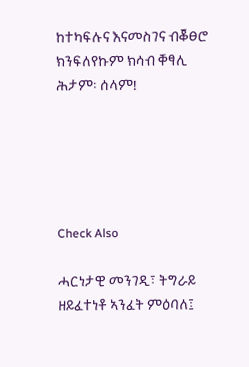ከተካፍሉና እናመስገና ብቖፀሮ ክንፍለየኩም ክሳብ ቐፃሊ ሕታም፡ ሰላም!





Check Also

ሓርነታዊ መንገዲ፣ ትግራይ ዘይፈተነቶ ኣንፈት ምዕባለ፤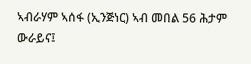ኣብራሃም ኣሰፋ (ኢንጅነር) ኣብ መበል 56 ሕታም ውራይና፤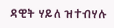ዳዊት ሃይለ ዝተብሃሉ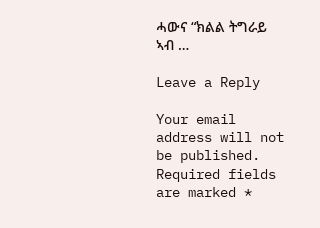ሓውና “ክልል ትግራይ ኣብ …

Leave a Reply

Your email address will not be published. Required fields are marked *